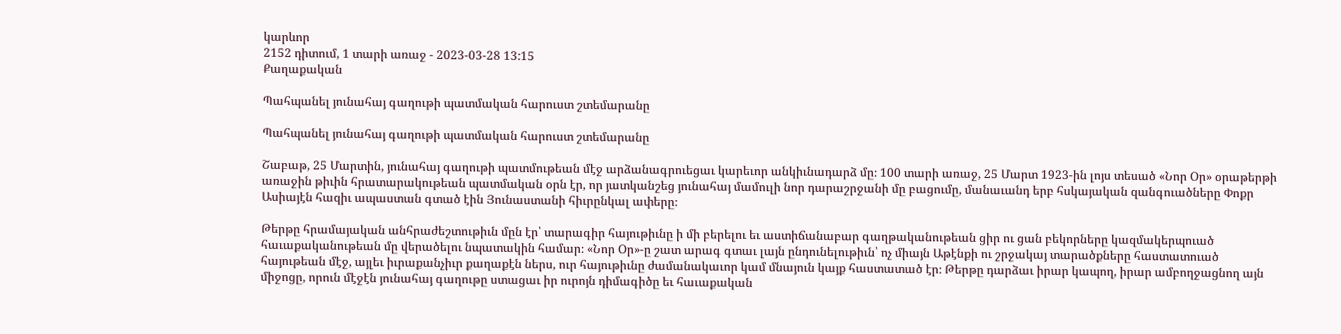կարևոր
2152 դիտում, 1 տարի առաջ - 2023-03-28 13:15
Քաղաքական

Պահպանել յունահայ գաղութի պատմական հարուստ շտեմարանը

Պահպանել յունահայ գաղութի պատմական հարուստ շտեմարանը

Շաբաթ, 25 Մարտին, յունահայ գաղութի պատմութեան մէջ արձանագրուեցաւ կարեւոր անկիւնադարձ մը։ 100 տարի առաջ, 25 Մարտ 1923-ին լոյս տեսած «Նոր Օր» օրաթերթի առաջին թիւին հրատարակութեան պատմական օրն էր, որ յատկանշեց յունահայ մամուլի նոր դարաշրջանի մը բացումը, մանաւանդ երբ հսկայական զանգուածները Փոքր Ասիայէն հազիւ ապաստան գտած էին Յունաստանի հիւրընկալ ափերը։

Թերթը հրամայական անհրաժեշտութիւն մըն էր՝ տարագիր հայութիւնը ի մի բերելու եւ աստիճանաբար գաղթականութեան ցիր ու ցան բեկորները կազմակերպուած հաւաքականութեան մը վերածելու նպատակին համար։ «Նոր Օր»-ը շատ արագ գտաւ լայն ընդունելութիւն՝ ոչ միայն Աթէնքի ու շրջակայ տարածքները հաստատուած հայութեան մէջ, այլեւ իւրաքանչիւր քաղաքէն ներս, ուր հայութիւնը ժամանակաւոր կամ մնայուն կայք հաստատած էր։ Թերթը դարձաւ իրար կապող, իրար ամբողջացնող այն միջոցը, որուն մէջէն յունահայ գաղութը ստացաւ իր ուրոյն դիմագիծը եւ հաւաքական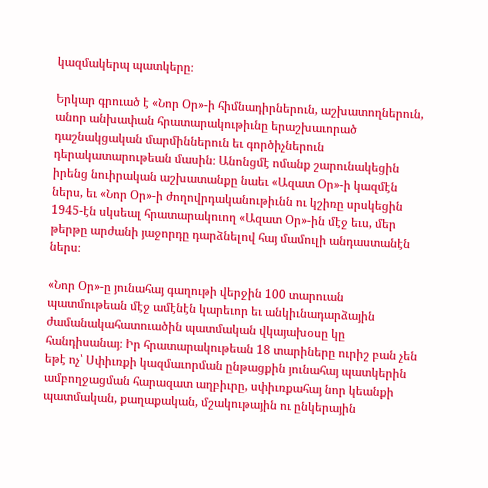կազմակերպ պատկերը։

Երկար գրուած է «Նոր Օր»-ի հիմնադիրներուն, աշխատողներուն, անոր անխափան հրատարակութիւնը երաշխաւորած դաշնակցական մարմիններուն եւ գործիչներուն դերակատարութեան մասին։ Անոնցմէ ոմանք շարունակեցին իրենց նուիրական աշխատանքը նաեւ «Ազատ Օր»-ի կազմէն ներս, եւ «Նոր Օր»-ի ժողովրդականութիւնն ու կշիռը սրսկեցին 1945-էն սկսեալ հրատարակուող «Ազատ Օր»-ին մէջ եւս, մեր թերթը արժանի յաջորդը դարձնելով հայ մամուլի անդաստանէն ներս։

«Նոր Օր»-ը յունահայ գաղութի վերջին 100 տարուան պատմութեան մէջ ամէնէն կարեւոր եւ անկիւնադարձային ժամանակահատուածին պատմական վկայախօսը կը հանդիսանայ։ Իր հրատարակութեան 18 տարիները ուրիշ բան չեն եթէ ոչ՝ Սփիւռքի կազմաւորման ընթացքին յունահայ պատկերին ամբողջացման հարազատ աղբիւրը, սփիւռքահայ նոր կեանքի պատմական, քաղաքական, մշակութային ու ընկերային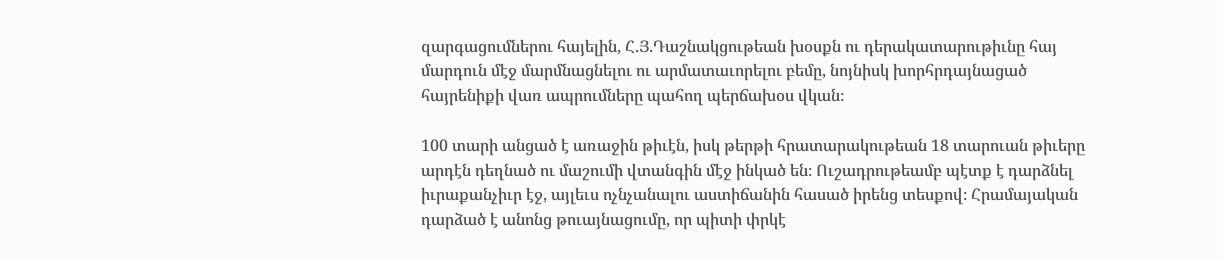զարգացումներու հայելին, Հ.Յ.Դաշնակցութեան խօսքն ու դերակատարութիւնը հայ մարդուն մէջ մարմնացնելու ու արմատաւորելու բեմը, նոյնիսկ խորհրդայնացած հայրենիքի վառ ապրումները պահող պերճախօս վկան։

100 տարի անցած է առաջին թիւէն, իսկ թերթի հրատարակութեան 18 տարուան թիւերը արդէն դեղնած ու մաշումի վտանգին մէջ ինկած են։ Ուշադրութեամբ պէտք է դարձնել իւրաքանչիւր էջ, այլեւս ոչնչանալու աստիճանին հասած իրենց տեսքով։ Հրամայական դարձած է անոնց թուայնացումը, որ պիտի փրկէ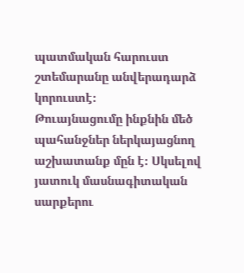պատմական հարուստ շտեմարանը անվերադարձ կորուստէ։
Թուայնացումը ինքնին մեծ պահանջներ ներկայացնող աշխատանք մըն է։ Սկսելով յատուկ մասնագիտական սարքերու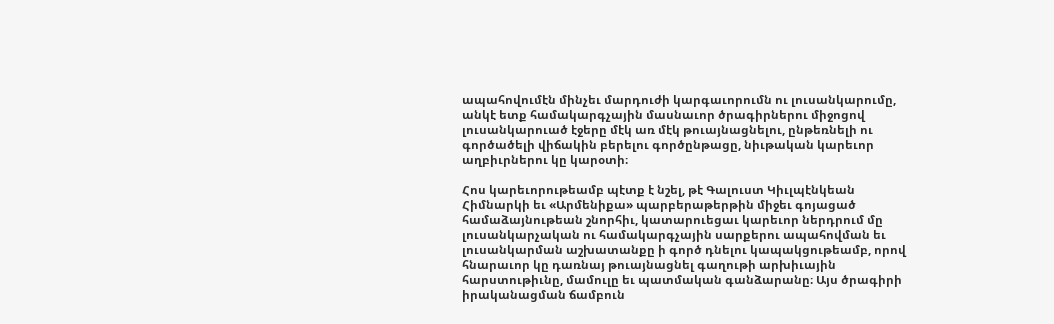ապահովումէն մինչեւ մարդուժի կարգաւորումն ու լուսանկարումը, անկէ ետք համակարգչային մասնաւոր ծրագիրներու միջոցով լուսանկարուած էջերը մէկ առ մէկ թուայնացնելու, ընթեռնելի ու գործածելի վիճակին բերելու գործընթացը, նիւթական կարեւոր աղբիւրներու կը կարօտի։

Հոս կարեւորութեամբ պէտք է նշել, թէ Գալուստ Կիւլպէնկեան Հիմնարկի եւ «Արմենիքա» պարբերաթերթին միջեւ գոյացած համաձայնութեան շնորհիւ, կատարուեցաւ կարեւոր ներդրում մը լուսանկարչական ու համակարգչային սարքերու ապահովման եւ լուսանկարման աշխատանքը ի գործ դնելու կապակցութեամբ, որով հնարաւոր կը դառնայ թուայնացնել գաղութի արխիւային հարստութիւնը, մամուլը եւ պատմական գանձարանը։ Այս ծրագիրի իրականացման ճամբուն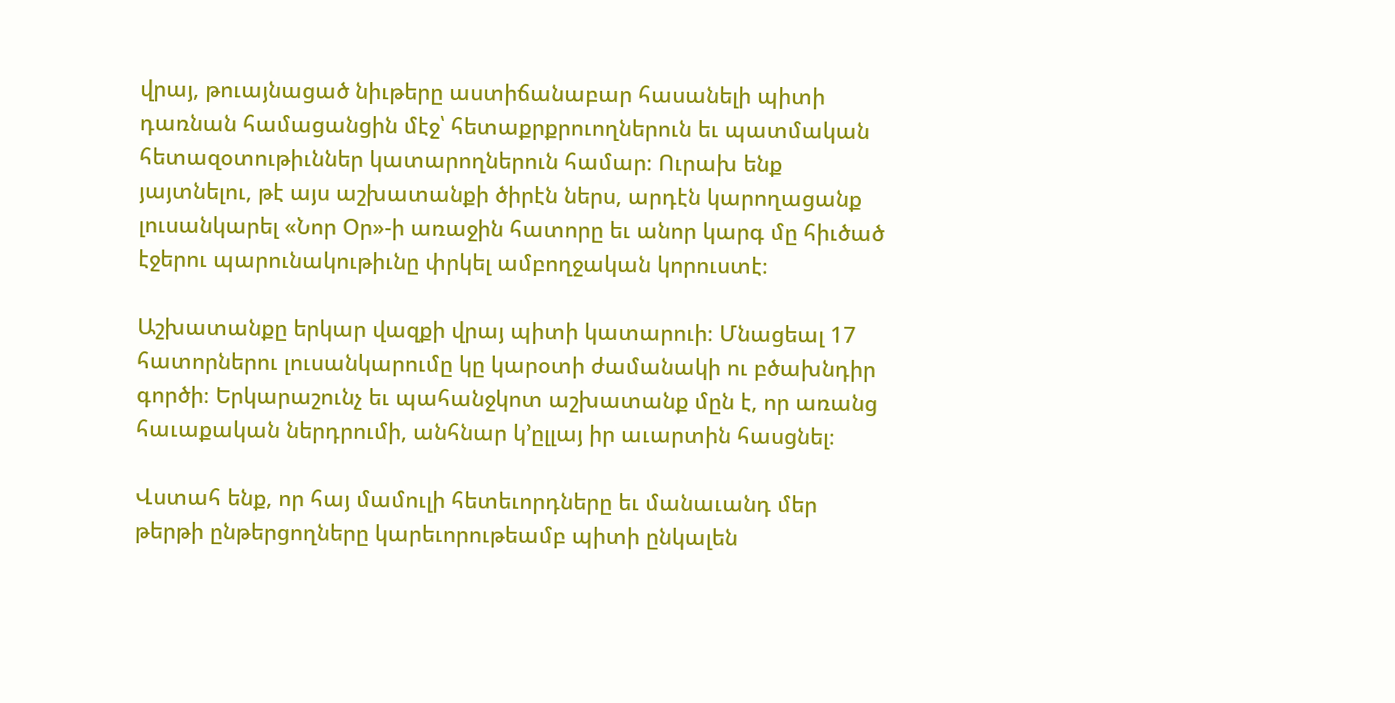վրայ, թուայնացած նիւթերը աստիճանաբար հասանելի պիտի դառնան համացանցին մէջ՝ հետաքրքրուողներուն եւ պատմական հետազօտութիւններ կատարողներուն համար։ Ուրախ ենք յայտնելու, թէ այս աշխատանքի ծիրէն ներս, արդէն կարողացանք լուսանկարել «Նոր Օր»-ի առաջին հատորը եւ անոր կարգ մը հիւծած էջերու պարունակութիւնը փրկել ամբողջական կորուստէ։

Աշխատանքը երկար վազքի վրայ պիտի կատարուի։ Մնացեալ 17 հատորներու լուսանկարումը կը կարօտի ժամանակի ու բծախնդիր գործի։ Երկարաշունչ եւ պահանջկոտ աշխատանք մըն է, որ առանց հաւաքական ներդրումի, անհնար կ՚ըլլայ իր աւարտին հասցնել։

Վստահ ենք, որ հայ մամուլի հետեւորդները եւ մանաւանդ մեր թերթի ընթերցողները կարեւորութեամբ պիտի ընկալեն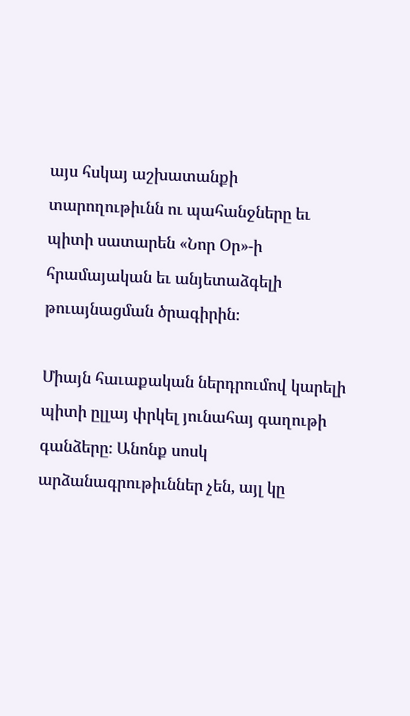այս հսկայ աշխատանքի տարողութիւնն ու պահանջները եւ պիտի սատարեն «Նոր Օր»-ի հրամայական եւ անյետաձգելի թուայնացման ծրագիրին։

Միայն հաւաքական ներդրումով կարելի պիտի ըլլայ փրկել յունահայ գաղութի գանձերը։ Անոնք սոսկ արձանագրութիւններ չեն, այլ կը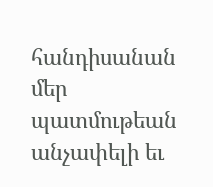հանդիսանան մեր պատմութեան անչափելի եւ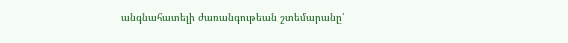անգնահատելի ժառանգութեան շտեմարանը՝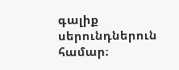գալիք սերունդներուն համար։